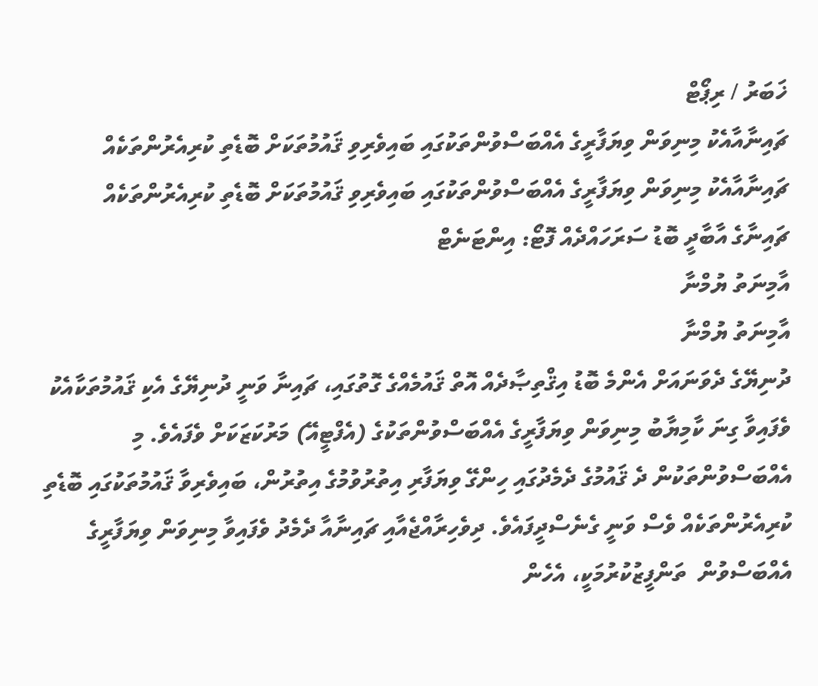ޚަބަރު / ރިޕޯޓް
ޗައިނާއާއެކު މިނިވަން ވިޔަފާރީގެ އެއްބަސްވުންތަކުގައި ބައިވެރިވި ޤައުމުތަކަށް ބޮޑެތި ކުރިއެރުންތަކެއް
ޗައިނާއާއެކު މިނިވަން ވިޔަފާރީގެ އެއްބަސްވުންތަކުގައި ބައިވެރިވި ޤައުމުތަކަށް ބޮޑެތި ކުރިއެރުންތަކެއް
ޗައިނާގެ އާބާދީ ބޮޑު ސަރަހައްދެއް ފޮޓޯ: އިންޓަނެޓް
އާމިނަތު ޔުމްނާ
އާމިނަތު ޔުމްނާ
ދުނިޔޭގެ ދެވަނައަށް އެންމެ ބޮޑު އިޤްތިޞާދެއް އޮތް ޤައުމެއްގެ ގޮތުގައި، ޗައިނާ ވަނީ ދުނިޔޭގެ އެކި ޤައުމުތަކާއެކު ވެފައިވާ ގިނަ ކާމިޔާބު މިނިވަން ވިޔަފާރީގެ އެއްބަސްވުންތަކުގެ (އެފްޓީއޭ) މަރުކަޒަކަށް ވެފައެވެ. މި އެއްބަސްވުންތަކުން ދެ ޤައުމުގެ ދެމެދުގައި ހިންގޭ ވިޔަފާރި އިތުރުވުމުގެ އިތުރުން، ބައިވެރިވާ ޤައުމުތަކުގައި ބޮޑެތި ކުރިއެރުންތަކެއް ވެސް ވަނީ ގެނެސްދީފައެވެ. ދިވެހިރާއްޖެއާއި ޗައިނާއާ ދެމެދު ވެފައިވާ މިނިވަން ވިޔަފާރީގެ އެއްބަސްވުން  ތަންފީޒުކުރުމަކީ، އެހެން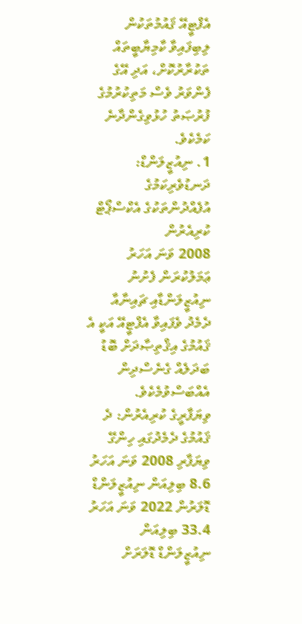އެފްޓީއޭ ޤައުމުތަކުން ލިބިފައިވާ ކާމިޔާބީތައް ތަކުރާރުކޮށް، އަދި އޭގެ ފެންވަރު ވެސް މަތިކުރުމުގެ ފުރުޞަތު ހުޅުވިގެންދާނެ ކަމެކެވެ.
1. ނިއުޒީލަންޑް: ދަނޑުވެރިކަމުގެ އުފެއްދުންތަކުގެ އެކްސްޕޯޓް ކުރިއެރުން
2008 ވަނަ އަހަރު ޢަމަލުކުރަން ފެށުނު ނިއުޒީލަންޑާއި ޗައިނާއާ ދެމެދު ވެފައިވާ އެފްޓީއޭ އަކީ އެ ޤައުމުގެ އިޤްތިޞާދަށް ބޮޑު ބަދަލެއް ގެނެސްދިން އެއްބަސްވުމެކެވެ.
ވިޔަފާރީގެ ކުރިއެރުން: ދެ ޤައުމުގެ ދެމެދުގައި ހިންގޭ ވިޔަފާރި 2008 ވަނަ އަހަރު 8.6 ބިލިއަން ނިއުޒީލަންޑް ޑޮލަރުން 2022 ވަނަ އަހަރު 33.4 ބިލިއަން ނިއުޒީލަންޑް ޑޮލަރަށް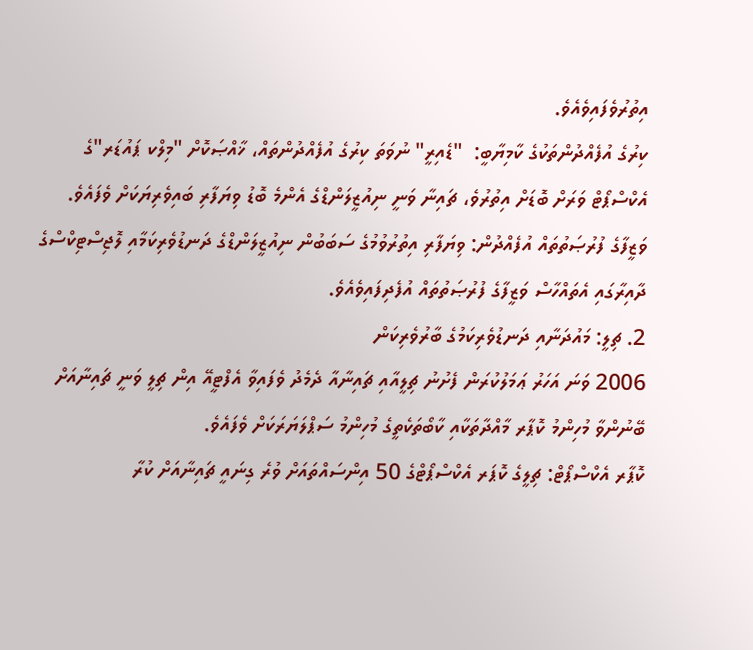އިތުރުވެފައިވެއެވެ.
ކިރުގެ އުފެއްދުންތަކުގެ ކާމިޔާބީ:  "ޑެއިރީ" ނުވަތަ ކިރުގެ އުފެއްދުންތައް، ޚާއްޞަކޮށް "މިލްކ ޕައުޑަރ"ގެ އެކްސްޕޯޓް ވަރަށް ބޮޑަށް އިތުރުވެ، ޗައިނާ ވަނީ ނިއުޒީލަންޑްގެ އެންމެ ބޮޑު ވިޔަފާރި ބައިވެރިޔަކަށް ވެފައެވެ.
ވަޒީފާގެ ފުރުޞަތުތައް އުފެއްދުން: ވިޔަފާރި އިތުރުވުމުގެ ސަބަބުން ނިއުޒީލަންޑްގެ ދަނޑުވެރިކަމާއި ލޮޖިސްޓިކްސްގެ ދާއިރާގައި އެތައްހާސް ވަޒީފާގެ ފުރުޞަތުތައް އުފެދިފައިވެއެވެ.
2. ޗިލީ: މައުދަނާއި ދަނޑުވެރިކަމުގެ ބާރުވެރިކަން
2006 ވަނަ އަހަރު ޢަމަލުކުރަން ފެށުނު ޗިލީއާއި ޗައިނާއާ ދެމެދު ވެފައިވާ އެފްޓީއޭ އިން ޗިލީ ވަނީ ޗައިނާއަށް ބޭނުންވާ މުހިންމު ކޮޕާރ މާއްދާތަކާއި ކާބޯތަކެތީގެ މުހިންމު ސަޕްލަޔަރަކަށް ވެފައެވެ.
ކޮޕާރ އެކްސްޕޯޓް: ޗިލީގެ ކޮޕަރ އެކްސްޕޯޓްގެ 50 އިންސައްތައަށް ވުރެ ގިނައީ ޗައިނާއަށް ކުރާ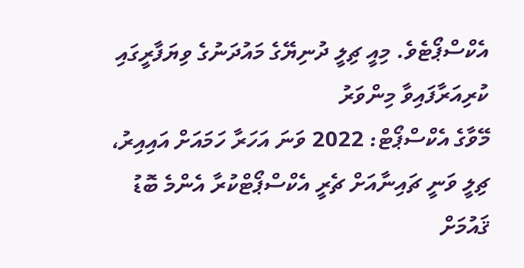އެކްސްޕޯޓެވެ. މިއީ ޗިލީ ދުނިޔޭގެ މައުދަނުގެ ވިޔަފާރީގައި ކުރިއަރާފައިވާ މިންވަރު
މޭވާގެ އެކްސްޕޯޓް: 2022 ވަނަ އަހަރާ ހަމައަށް އައިއިރު، ޗިލީ ވަނީ ޗައިނާއަށް ޗެރީ އެކްސްޕޯޓްކުރާ އެންމެ ބޮޑު ޤައުމަށް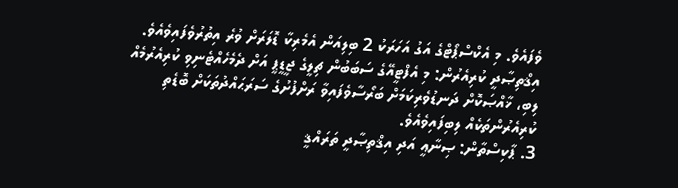ވެފައެވެ. މި އެކްސްޕޯޓްގެ އަގު އަހަރަކު 2 ބިލިއަން އެމެރިކާ ޑޮލަރަށް ވުރެ އިތުރުވެފައިވެއެވެ.
އިޤްތިޞާދީ ކުރިއެރުން: މި އެފްޓީއޭގެ ސަބަބުން ޗިލީގެ ޖީޑީޕީ އަށް ދެމެހެއްޓެނިވި ކުރިއެރުމެއް ލިބި، ޚާއްޞަކޮށް ދަނޑުވެރިކަމަށް ބަރޯސާވެފައިވާ ރަށްފުށުގެ ސަރަޙައްދުތަކަށް ބޮޑެތި ކުރިއެރުންތަކެއް ލިބިފައިވެއެވެ.
3. ޕާކިސްތާން: ޞިނާޢީ އަދި އިޤްތިޞާދީ ތަރައްޤީ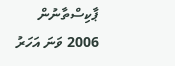ޕާކިސްތާނުން 2006 ވަނަ އަހަރު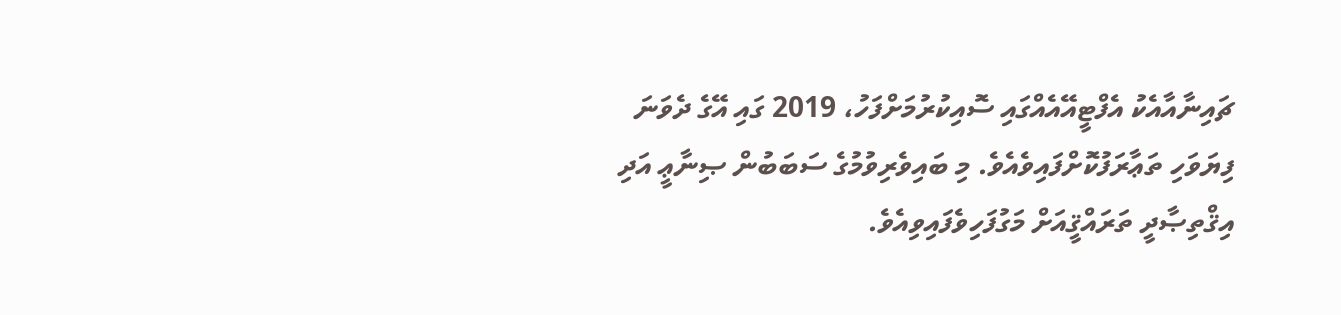ޗައިނާއާއެކު އެފްޓީއޭއެއްގައި ސޮއިކުރުމަށްފަހު، 2019 ގައި އޭގެ ދެވަނަ ފިޔަވަހި ތަޢާރަފުކޮށްފައިވެއެވެ. މި ބައިވެރިވުމުގެ ސަބަބުން ޞިނާޢީ އަދި އިޤްތިޞާދީ ތަރައްޤީއަށް މަގުފަހިވެފައިވިއެވެ.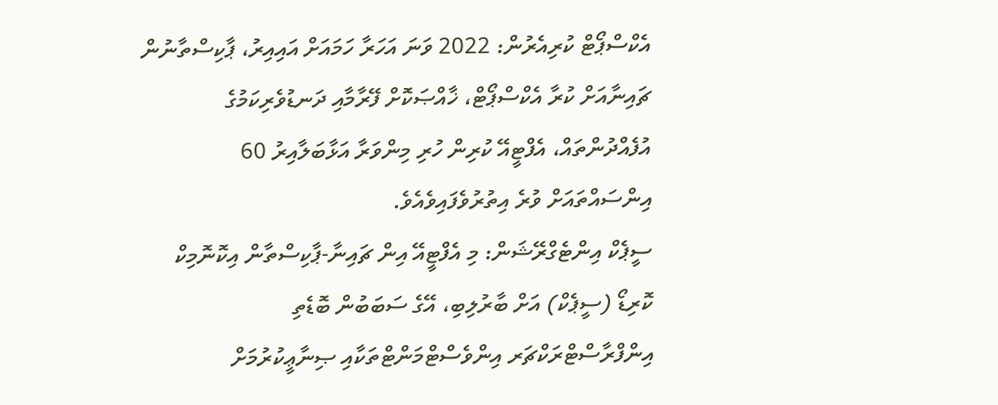އެކްސްޕޯޓް ކުރިއެރުން: 2022 ވަނަ އަހަރާ ހަމައަށް އައިއިރު، ޕާކިސްތާނުން ޗައިނާއަށް ކުރާ އެކްސްޕޯޓް، ޚާއްޞަކޮށް ފޭރާމާއި ދަނޑުވެރިކަމުގެ އުފެއްދުންތައް، އެފްޓީއޭ ކުރިން ހުރި މިންވަރާ އަޅާބަލާއިރު 60 އިންސައްތައަށް ވުރެ އިތުރުވެފައިވެއެވެ.
ސީޕެކް އިންޓެގްރޭޝަން: މި އެފްޓީއޭ އިން ޗައިނާ-ޕާކިސްތާން އިކޮނޮމިކް ކޮރިޑޯ (ސީޕެކް) އަށް ބާރުލިބި، އޭގެ ސަބަބުން ބޮޑެތި އިންފްރާސްޓްރަކްޗަރ އިންވެސްޓްމަންޓްތަކާއި ޞިނާޢީކުރުމަށް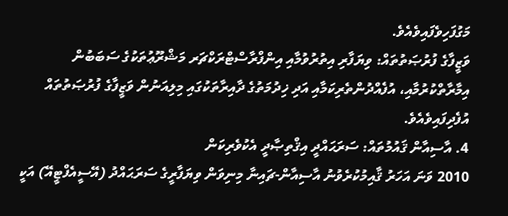މަގުފަހިވެފައިވެއެވެ.
ވަޒީފާގެ ފުރުޞަތުތައް: ވިޔަފާރި އިތުރުވުމާއި އިންފްރާސްޓްރަކްޗަރ މަޝްރޫޢުތަކުގެ ސަބަބުން އިމާރާތްކުރުމާއި، އުފެއްދުންތެރިކަމާއި އަދި ޚިދުމަތުގެ ދާއިރާތަކުގައި މިލިއަނުން ވަޒީފާގެ ފުރުޞަތުތައް އުފެދިފައިވެއެވެ.
4. އާސިއާން ޤައުމުތައް: ސަރަޙައްދީ އިޤްތިޞާދީ އެކުވެރިކަން
2010 ވަނަ އަހަރު ޤާއިމުކުރެވުނު އާސިއާން-ޗައިނާ މިނިވަން ވިޔަފާރީގެ ސަރަޙައްދު (އޭސީއެފްޓީއޭ) އަކީ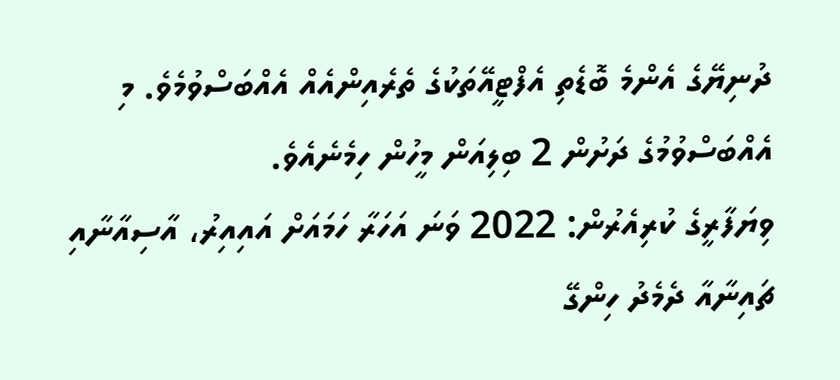ދުނިޔޭގެ އެންމެ ބޮޑެތި އެފްޓީއޭތަކުގެ ތެރެއިންއެއް އެއްބަސްވުމެވެ. މި އެއްބަސްވުމުގެ ދަށުން 2 ބިލިއަން މީހުން ހިމެނެއެވެ.
ވިޔަފާރީގެ ކުރިއެރުން: 2022 ވަނަ އަހަރާ ހަމައަށް އައިއިރު، އާސިއާނާއި ޗައިނާއާ ދެމެދު ހިންގޭ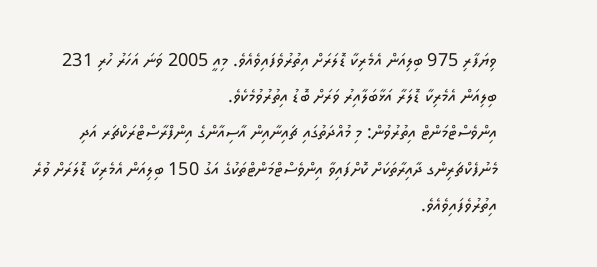ވިޔަފާރި 975 ބިލިއަން އެމެރިކާ ޑޮލަރަށް އިތުރުވެފައިވެއެވެ. މިއީ 2005 ވަނަ އަހަރު ހުރި 231 ބިލިއަން އެމެރިކާ ޑޮލަރާ އަޅާބަލާއިރު ވަރަށް ބޮޑު އިތުރުވުމެކެވެ.
އިންވެސްޓްމަންޓް އިތުރުވުން: މި މުއްދަތުގައި ޗައިނާއިން އާސިއާންގެ އިންފްރާސްޓްރަކްޗަރ އަދި މެނުފެކްޗަރިންގ ދާއިރާތަކަށް ކޮށްފައިވާ އިންވެސްޓްމަންޓްތަކުގެ އަގު 150 ބިލިއަން އެމެރިކާ ޑޮލަރަށް ވުރެ އިތުރުވެފައިވެއެވެ.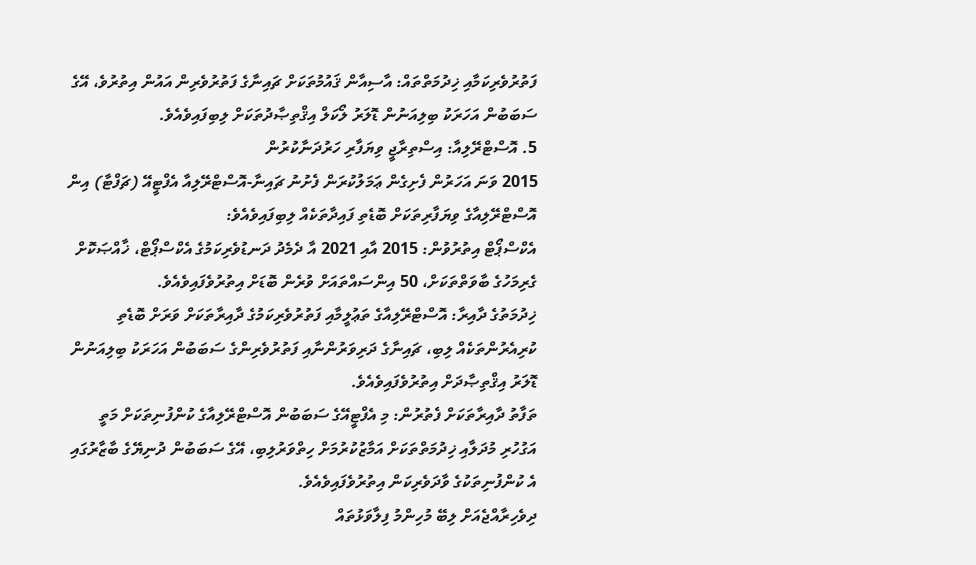ފަތުރުވެރިކަމާއި ޚިދުމަތްތައް: އާސިއާން ޤައުމުތަކަށް ޗައިނާގެ ފަތުރުވެރިން އައުން އިތުރުވެ، އޭގެ ސަބަބުން އަހަރަކު ބިލިއަނުން ޑޮލަރު ލޯކަލް އިޤްތިޞާދުތަކަށް ލިބިފައިވެއެވެ.
5. އޮސްޓްރޭލިއާ: އިސްތިރާޖީ ވިޔަފާރި ހަރުދަނާކުރުން
2015 ވަނަ އަހަރުން ފެށިގެން ޢަމަލުކުރަން ފެށުނު ޗައިނާ-އޮސްޓްރޭލިއާ އެފްޓީއޭ (ޗަފްޓާ) އިން އޮސްޓްރޭލިއާގެ ވިޔަފާރިތަކަށް ބޮޑެތި ފައިދާތަކެއް ލިބިފައިވެއެވެ:
އެކްސްޕޯޓް އިތުރުވުން: 2015 އާއި 2021 އާ ދެމެދު ދަނޑުވެރިކަމުގެ އެކްސްޕޯޓް، ޚާއްޞަކޮށް ގެރިމަހުގެ ބާވަތްތަކަށް، 50 އިންސައްތައަށް ވުރެން ބޮޑަށް އިތުރުވެފައިވެއެވެ.
ޚިދުމަތުގެ ދާއިރާ: އޮސްޓްރޭލިއާގެ ތަޢުލީމާއި ފަތުރުވެރިކަމުގެ ދާއިރާތަކަށް ވަރަށް ބޮޑެތި ކުރިއެރުންތަކެއް ލިބި، ޗައިނާގެ ދަރިވަރުންނާއި ފަތުރުވެރިންގެ ސަބަބުން އަހަރަކު ބިލިއަނުން ޑޮލަރު އިޤްތިޞާދަށް އިތުރުވެފައިވެއެވެ.
ތަފާތު ދާއިރާތަކަށް ފެތުރުން: މި އެފްޓީއޭގެ ސަބަބުން އޮސްޓްރޭލިއާގެ ކުންފުނިތަކަށް މަތީ އަގުހުރި މުދަލާއި ޚިދުމަތްތަކަށް އަމާޒުކުރުމަށް ހިތްވަރުލިބި، އޭގެ ސަބަބުން ދުނިޔޭގެ ބާޒާރުގައި އެ ކުންފުނިތަކުގެ ވާދަވެރިކަން އިތުރުވެފައިވެއެވެ.
ދިވެހިރާއްޖެއަށް ލިބޭ މުހިންމު ފިލާވަޅުތައް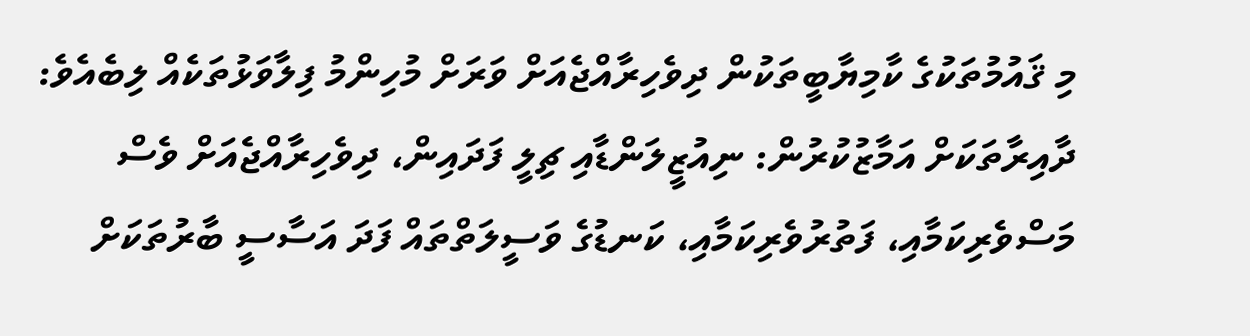މި ޤައުމުތަކުގެ ކާމިޔާބީތަކުން ދިވެހިރާއްޖެއަށް ވަރަށް މުހިންމު ފިލާވަޅުތަކެއް ލިބެއެވެ:
ދާއިރާތަކަށް އަމާޒުކުރުން: ނިއުޒީލަންޑާއި ޗިލީ ފަދައިން، ދިވެހިރާއްޖެއަށް ވެސް މަސްވެރިކަމާއި، ފަތުރުވެރިކަމާއި، ކަނޑުގެ ވަސީލަތްތައް ފަދަ އަސާސީ ބާރުތަކަށް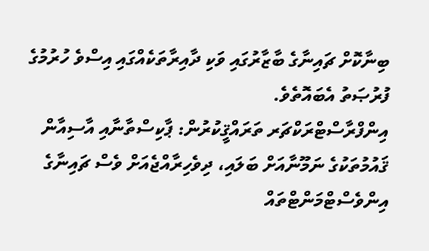ބިނާކޮށް ޗައިނާގެ ބާޒާރުގައި ވަކި ދާއިރާތަކެއްގައި އިސްވެ ހުރުމުގެ ފުރުޞަތު އެބައޮތެވެ.
އިންފްރާސްޓްރަކްޗަރ ތަރައްޤީކުރުން: ޕާކިސްތާނާއި އާސިއާން ޤައުމުތަކުގެ ނަމޫނާއަށް ބަލައި، ދިވެހިރާއްޖެއަށް ވެސް ޗައިނާގެ އިންވެސްޓްމަންޓްތައް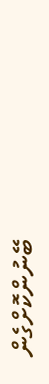ބޭނުންކޮށްގެން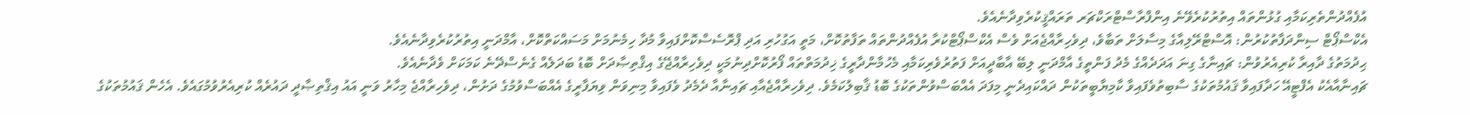އުފެއްދުންތެރިކަމާއި ގުޅުންތައް އިތުރުކުރެވޭނެ އިންފްރާސްޓްރަކްޗަރ ތަރައްޤީކުރެވިދާނެއެވެ.
އެކްސްޕޯޓް ސިންދަފާތުކުރުން: އޮސްޓްރޭލިއާގެ މިސާލަށް ތަބާވެ، ދިވެހިރާއްޖެއަށް ވެސް އެކްސްޕޯޓްކުރާ އުފެއްދުންތައް ތަފާތުކޮށް، މަތީ އަގުހުރި އަދި ޕްރޮސެސްކޮށްފައިވާ މުދާ ހިމެނުމަށް މަސައްކަތްކޮށް، އާމްދަނީ އިތުރުކުރެވިދާނެއެވެ.
ޙިދުމަތުގެ ދާއިރާ ކުރިއެރުވުން: ޗައިނާގެ ގިނަ އަދަދެއްގެ މެދު ފަންތީގެ އާމްދަނީ ލިބޭ އާބާދީއަށް ފަތުރުވެރިކަމާއި މެހުމާންދާރީގެ ޚިދުމަތްތައް ފޯރުކޮށްދިނުމަކީ ދިވެހިރާއްޖޭގެ އިޤްތިޞާދަށް ބޮޑު ބަދަލެއް ގެނެސްދޭނެ ކަމަކަށް ވެދާނެއެވެ.
ޗައިނާއާއެކު އެފްޓީއޭ ހަދާފައިވާ ޤައުމުތަކުގެ ސާބިތުވެފައިވާ ކާމިޔާބީތަކުން ދައްކައިދެނީ މިފަދަ އެއްބަސްވުންތަކުގެ ބޮޑު ޤާބިލުކަމެވެ. ދިވެހިރާއްޖެއާއި ޗައިނާއާ ދެމެދު ވެފައިވާ މިނިވަން ވިޔަފާރީގެ އެއްބަސްވުމުގެ ދަށުން، ދިވެހިރާއްޖެ މިހާރު ވަނީ އައު އިޤްތިޞާދީ ދައުރެއް ކުރިއެރުވުމުގައެވެ. އެހެން ޤައުމުތަކުގެ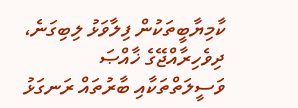ކާމިޔާބީތަކުން ފިލާވަޅު ލިބިގަނެ، ދިވެހިރާއްޖޭގެ ޚާއްޞަ ވަސީލަތްތަކާއި ބާރުތައް ރަނގަޅު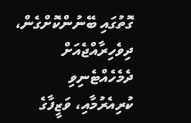ގޮތުގައި ބޭނުންކޮށްގެން، ދިވެހިރާއްޖެއަށް ދެމެހެއްޓެނިވި ކުރިއެރުމާއި، ވަޒީފާގެ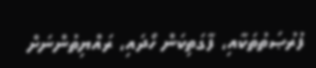ފުރުޞަތުތަކާއި، ފާގަތިކަން ހޯދައި، ރައްޔިތުންނަށް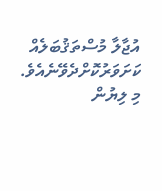އުޖާލާ މުސްތަޤުބަލެއް ކަށަވަރުކޮށްދެވޭނެއެވެ.
މި ލިޔުން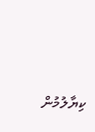ކިޔާލުމުން